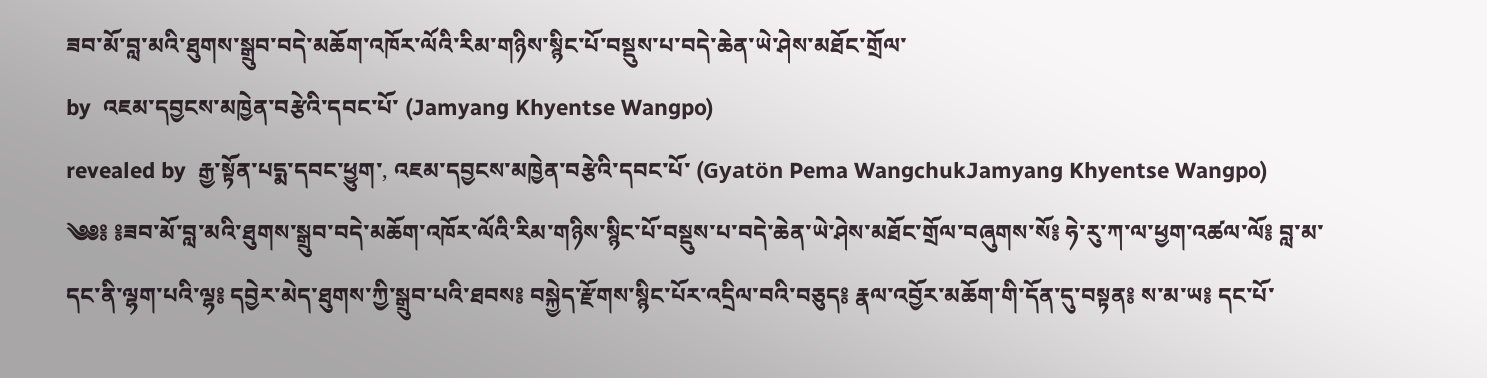ཟབ་མོ་བླ་མའི་ཐུགས་སྒྲུབ་བདེ་མཆོག་འཁོར་ལོའི་རིམ་གཉིས་སྙིང་པོ་བསྡུས་པ་བདེ་ཆེན་ཡེ་ཤེས་མཐོང་གྲོལ་
by  འཇམ་དབྱངས་མཁྱེན་བརྩེའི་དབང་པོ་ (Jamyang Khyentse Wangpo)
revealed by  རྒྱ་སྟོན་པདྨ་དབང་ཕྱུག་, འཇམ་དབྱངས་མཁྱེན་བརྩེའི་དབང་པོ་ (Gyatön Pema WangchukJamyang Khyentse Wangpo)
༄༅༔ ༔ཟབ་མོ་བླ་མའི་ཐུགས་སྒྲུབ་བདེ་མཆོག་འཁོར་ལོའི་རིམ་གཉིས་སྙིང་པོ་བསྡུས་པ་བདེ་ཆེན་ཡེ་ཤེས་མཐོང་གྲོལ་བཞུགས་སོ༔ ཧེ་རུ་ཀ་ལ་ཕྱག་འཚལ་ལོ༔ བླ་མ་དང་ནི་ལྷག་པའི་ལྷ༔ དབྱེར་མེད་ཐུགས་ཀྱི་སྒྲུབ་པའི་ཐབས༔ བསྐྱེད་རྫོགས་སྙིང་པོར་འདྲིལ་བའི་བཅུད༔ རྣལ་འབྱོར་མཆོག་གི་དོན་དུ་བསྟན༔ ས་མ་ཡ༔ དང་པོ་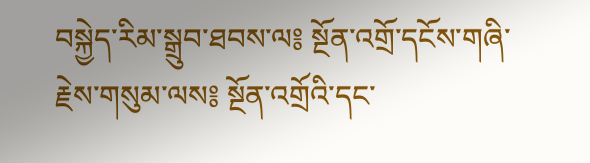བསྐྱེད་རིམ་སྒྲུབ་ཐབས་ལ༔ སྔོན་འགྲོ་དངོས་གཞི་རྗེས་གསུམ་ལས༔ སྔོན་འགྲོའི་དང་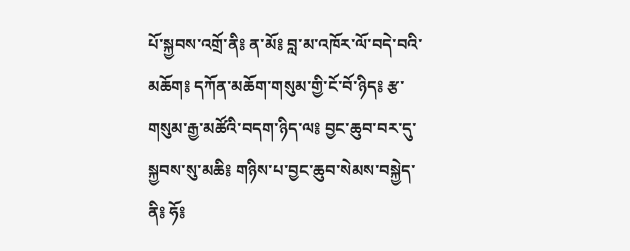པོ་སྐྱབས་འགྲོ་ནི༔ ན་མོ༔ བླ་མ་འཁོར་ལོ་བདེ་བའི་མཆོག༔ དཀོན་མཆོག་གསུམ་གྱི་ངོ་བོ་ཉིད༔ རྩ་གསུམ་རྒྱ་མཚོའི་བདག་ཉིད་ལ༔ བྱང་ཆུབ་བར་དུ་སྐྱབས་སུ་མཆི༔ གཉིས་པ་བྱང་ཆུབ་སེམས་བསྐྱེད་ནི༔ ཧོ༔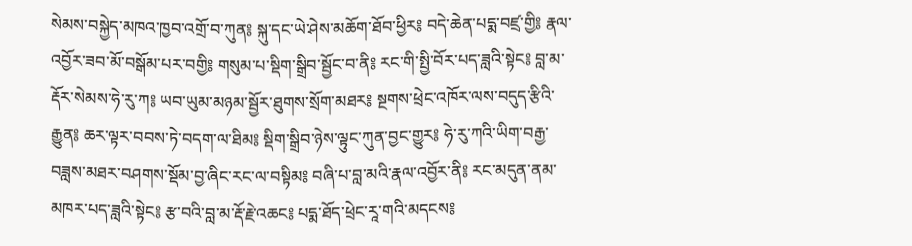སེམས་བསྐྱེད་མཁའ་ཁྱབ་འགྲོ་བ་ཀུན༔ སྐུ་དང་ཡེ་ཤེས་མཆོག་ཐོབ་ཕྱིར༔ བདེ་ཆེན་པདྨ་བཛྲ་གྱི༔ རྣལ་འབྱོར་ཟབ་མོ་བསྒོམ་པར་བགྱི༔ གསུམ་པ་སྡིག་སྒྲིབ་སྦྱོང་བ་ནི༔ རང་གི་སྤྱི་བོར་པད་ཟླའི་སྟེང༔ བླ་མ་རྡོར་སེམས་ཧེ་རུ་ཀ༔ ཡབ་ཡུམ་མཉམ་སྦྱོར་ཐུགས་སྲོག་མཐར༔ སྔགས་ཕྲེང་འཁོར་ལས་བདུད་རྩིའི་རྒྱུན༔ ཆར་ལྟར་བབས་ཏེ་བདག་ལ་ཐིམ༔ སྡིག་སྒྲིབ་ཉེས་ལྟུང་ཀུན་བྱང་གྱུར༔ ཧེ་རུ་ཀའི་ཡིག་བརྒྱ་བཟླས་མཐར་བཤགས་སྡོམ་བྱ་ཞིང་རང་ལ་བསྟིམ༔ བཞི་པ་བླ་མའི་རྣལ་འབྱོར་ནི༔ རང་མདུན་ནམ་མཁར་པད་ཟླའི་སྟེང༔ རྩ་བའི་བླ་མ་རྡོ་རྗེ་འཆང༔ པདྨ་ཐོད་ཕྲེང་རཱ་གའི་མདངས༔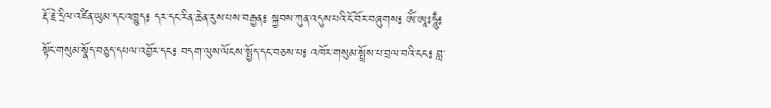རྡོ་རྗེ་དྲིལ་འཛིན་ཡུམ་དང་འཁྱུད༔ དར་དང་རིན་ཆེན་རུས་པས་བརྒྱན༔ སྐྱབས་ཀུན་འདུས་པའི་ངོ་བོར་བཞུགས༔ ཨོཾ་ཨཱཿཧཱུྃ༔ སྟོང་གསུམ་སྣོད་བཅུད་དཔལ་འབྱོར་དང༔ བདག་ལུས་ལོངས་སྤྱོད་དང་བཅས་པ༔ འཁོར་གསུམ་སྤྲོས་པ་བྲལ་བའི་ངང༔ བླ་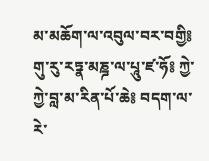མ་མཆོག་ལ་འབུལ་བར་བགྱི༔ གུ་རུ་རཏྣ་མཎྜ་ལ་པཱུ་ཛ་ཧོ༔ ཀྱེ་ཀྱེ་བླ་མ་རིན་པོ་ཆེ༔ བདག་ལ་རེ་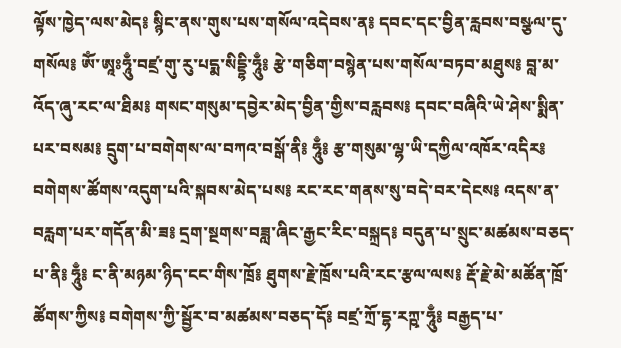ལྟོས་ཁྱེད་ལས་མེད༔ སྙིང་ནས་གུས་པས་གསོལ་འདེབས་ན༔ དབང་དང་བྱིན་རླབས་བསྩལ་དུ་གསོལ༔ ཨོཾ་ཨཱཿཧཱུྃ་བཛྲ་གུ་རུ་པདྨ་སིདྡྷི་ཧཱུྃ༔ རྩེ་གཅིག་བསྙེན་པས་གསོལ་བཏབ་མཐུས༔ བླ་མ་འོད་ཞུ་རང་ལ་ཐིམ༔ གསང་གསུམ་དབྱེར་མེད་བྱིན་གྱིས་བརླབས༔ དབང་བཞིའི་ཡེ་ཤེས་སྨིན་པར་བསམ༔ དྲུག་པ་བགེགས་ལ་བཀའ་བསྒོ་ནི༔ ཧཱུྃ༔ རྩ་གསུམ་ལྷ་ཡི་དཀྱིལ་འཁོར་འདིར༔ བགེགས་ཚོགས་འདུག་པའི་སྐབས་མེད་པས༔ རང་རང་གནས་སུ་བདེ་བར་དེངས༔ འདས་ན་བརླག་པར་གདོན་མི་ཟ༔ དྲག་སྔགས་བཟླ་ཞིང་རྒྱང་རིང་བསྐྲད༔ བདུན་པ་སྲུང་མཚམས་བཅད་པ་ནི༔ ཧཱུྃ༔ ང་ནི་མཉམ་ཉིད་ངང་གིས་ཁྲོ༔ ཐུགས་རྗེ་ཁྲོས་པའི་རང་རྩལ་ལས༔ རྡོ་རྗེ་མེ་མཚོན་ཁྲོ་ཚོགས་ཀྱིས༔ བགེགས་ཀྱི་སྦྱོར་བ་མཚམས་བཅད་དོ༔ བཛྲ་ཀྲོ་དྷ་རཀྵ་ཧཱུྃ༔ བརྒྱད་པ་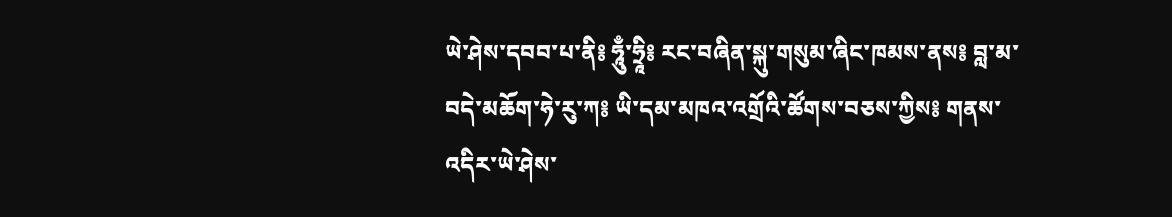ཡེ་ཤེས་དབབ་པ་ནི༔ ཧཱུྃ་ཧྲཱི༔ རང་བཞིན་སྐུ་གསུམ་ཞིང་ཁམས་ནས༔ བླ་མ་བདེ་མཆོག་ཧེ་རུ་ཀ༔ ཡི་དམ་མཁའ་འགྲོའི་ཚོགས་བཅས་ཀྱིས༔ གནས་འདིར་ཡེ་ཤེས་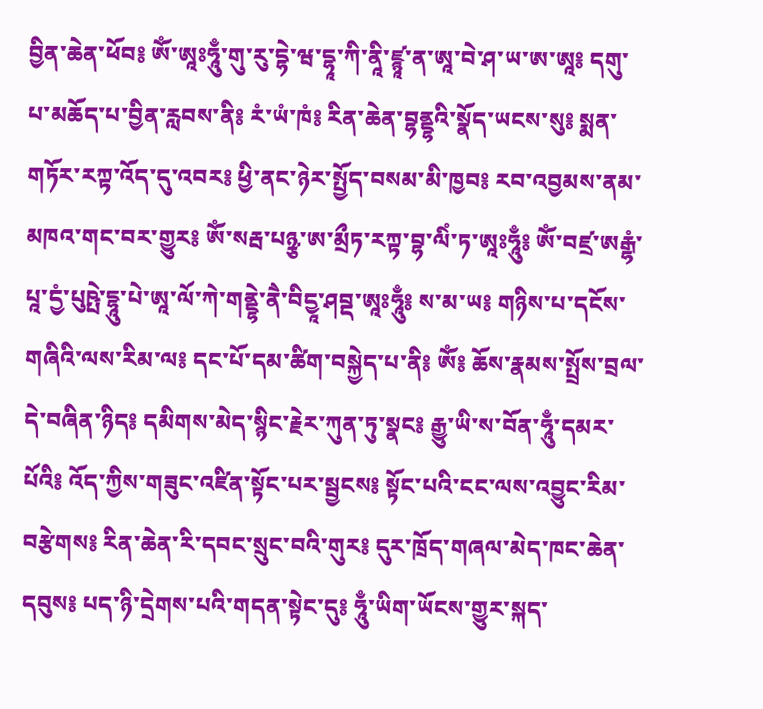བྱིན་ཆེན་ཕོབ༔ ཨོཾ་ཨཱཿཧཱུྃ་གུ་རུ་དྷེ་ཝ་དྷཱ་ཀི་ནཱི་ཛྙཱ་ན་ཨཱ་བེ་ཤ་ཡ་ཨ་ཨཱ༔ དགུ་པ་མཆོད་པ་བྱིན་རླབས་ནི༔ རཾ་ཡཾ་ཁཾ༔ རིན་ཆེན་བྷནྡྷའི་སྣོད་ཡངས་སུ༔ སྨན་གཏོར་རཀྟ་འོད་དུ་འབར༔ ཕྱི་ནང་ཉེར་སྤྱོད་བསམ་མི་ཁྱབ༔ རབ་འབྱམས་ནམ་མཁའ་གང་བར་གྱུར༔ ཨོཾ་སརྦ་པཉྩ་ཨ་མྲྀཏ་རཀྟ་བྷ་ལིཾ་ཏ་ཨཱཿཧཱུྃ༔ ཨོཾ་བཛྲ་ཨརྒྷཾ་པཱ་དྱཾ་པུཥྤེ་དྷཱུ་པེ་ཨཱ་ལོ་ཀེ་གནྡྷེ་ནཻ་བིདྱཱ་ཤབྡ་ཨཱཿཧཱུྃ༔ ས་མ་ཡ༔ གཉིས་པ་དངོས་གཞིའི་ལས་རིམ་ལ༔ དང་པོ་དམ་ཚིག་བསྐྱེད་པ་ནི༔ ཨོཾ༔ ཆོས་རྣམས་སྤྲོས་བྲལ་དེ་བཞིན་ཉིད༔ དམིགས་མེད་སྙིང་རྗེར་ཀུན་ཏུ་སྣང༔ རྒྱུ་ཡི་ས་བོན་ཧཱུྃ་དམར་པོའི༔ འོད་ཀྱིས་གཟུང་འཛིན་སྟོང་པར་སྦྱངས༔ སྟོང་པའི་ངང་ལས་འབྱུང་རིམ་བརྩེགས༔ རིན་ཆེན་རི་དབང་སྲུང་བའི་གུར༔ དུར་ཁྲོད་གཞལ་མེད་ཁང་ཆེན་དབུས༔ པད་ཉི་དྲེགས་པའི་གདན་སྟེང་དུ༔ ཧཱུྃ་ཡིག་ཡོངས་གྱུར་སྐད་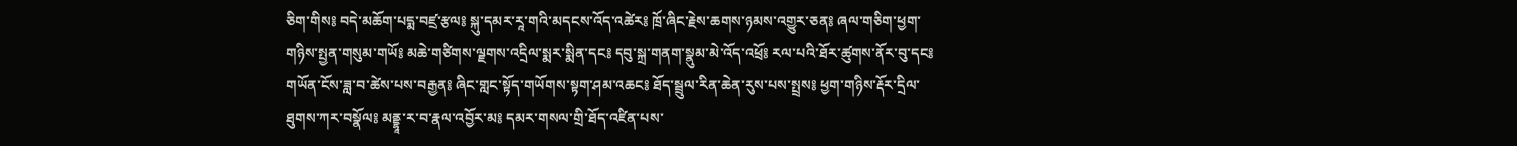ཅིག་གིས༔ བདེ་མཆོག་པདྨ་བཛྲ་རྩལ༔ སྐུ་དམར་རཱ་གའི་མདངས་འོད་འཚེར༔ ཁྲོ་ཞིང་རྗེས་ཆགས་ཉམས་འགྱུར་ཅན༔ ཞལ་གཅིག་ཕྱག་གཉིས་སྤྱན་གསུམ་གཡོ༔ མཆེ་གཙིགས་ལྗགས་འདྲིལ་སྨར་སྨིན་དང༔ དབུ་སྐྲ་གནག་སྣུམ་མེ་འོད་འཕྲོ༔ རལ་པའི་ཐོར་ཚུགས་ནོར་བུ་དང༔ གཡོན་ངོས་ཟླ་བ་ཚེས་པས་བརྒྱན༔ ཞིང་གླང་སྟོད་གཡོགས་སྟག་ཤམ་འཆང༔ ཐོད་སྦྲུལ་རིན་ཆེན་རུས་པས་སྤྲས༔ ཕྱག་གཉིས་རྡོར་དྲིལ་ཐུགས་ཀར་བསྣོལ༔ མནྡྷཱ་ར་བ་རྣལ་འབྱོར་མ༔ དམར་གསལ་གྲི་ཐོད་འཛིན་པས་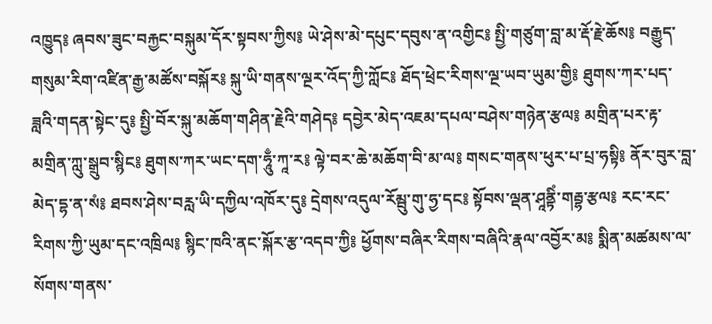འཁྱུད༔ ཞབས་ཟུང་བརྐྱང་བསྐུམ་དོར་སྟབས་ཀྱིས༔ ཡེ་ཤེས་མེ་དཔུང་དབུས་ན་འགྱིང༔ སྤྱི་གཙུག་བླ་མ་རྡོ་རྗེ་ཆོས༔ བརྒྱུད་གསུམ་རིག་འཛིན་རྒྱ་མཚོས་བསྐོར༔ སྐུ་ཡི་གནས་ལྔར་འོད་ཀྱི་ཀློང༔ ཐོད་ཕྲེང་རིགས་ལྔ་ཡབ་ཡུམ་གྱི༔ ཐུགས་ཀར་པད་ཟླའི་གདན་སྟེང་དུ༔ སྤྱི་བོར་སྐུ་མཆོག་གཤིན་རྗེའི་གཤེད༔ དབྱེར་མེད་འཇམ་དཔལ་བཤེས་གཉེན་རྩལ༔ མགྲིན་པར་རྟ་མགྲིན་ཀླུ་སྒྲུབ་སྙིང༔ ཐུགས་ཀར་ཡང་དག་ཧཱུྃ་ཀཱ་ར༔ ལྟེ་བར་ཆེ་མཆོག་བི་མ་ལ༔ གསང་གནས་ཕུར་པ་པྲ་ཧསྟི༔ ནོར་བུར་བླ་མེད་དྷ་ན་སཾ༔ ཐབས་ཤེས་བརླ་ཡི་དཀྱིལ་འཁོར་དུ༔ དྲེགས་འདུལ་རོམྦུ་གུ་ཧྱ་དང༔ སྟོབས་ལྡན་ཤཱནྟིཾ་གརྦྷ་རྩལ༔ རང་རང་རིགས་ཀྱི་ཡུམ་དང་འཁྲིལ༔ སྙིང་ཁའི་ནང་སྐོར་རྩ་འདབ་ཀྱི༔ ཕྱོགས་བཞིར་རིགས་བཞིའི་རྣལ་འབྱོར་མ༔ སྨིན་མཚམས་ལ་སོགས་གནས་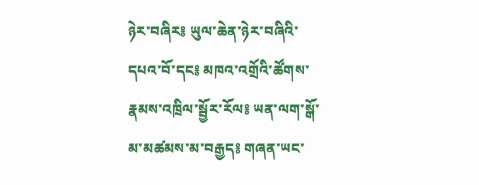ཉེར་བཞིར༔ ཡུལ་ཆེན་ཉེར་བཞིའི་དཔའ་བོ་དང༔ མཁའ་འགྲོའི་ཚོགས་རྣམས་འཁྲིལ་སྦྱོར་རོལ༔ ཡན་ལག་སྒོ་མ་མཚམས་མ་བརྒྱད༔ གཞན་ཡང་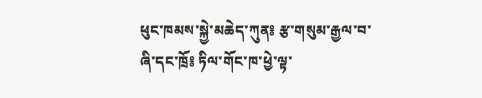ཕུང་ཁམས་སྐྱེ་མཆེད་ཀུན༔ རྩ་གསུམ་རྒྱལ་བ་ཞི་དང་ཁྲོ༔ ཏིལ་གོང་ཁ་ཕྱེ་ལྟ་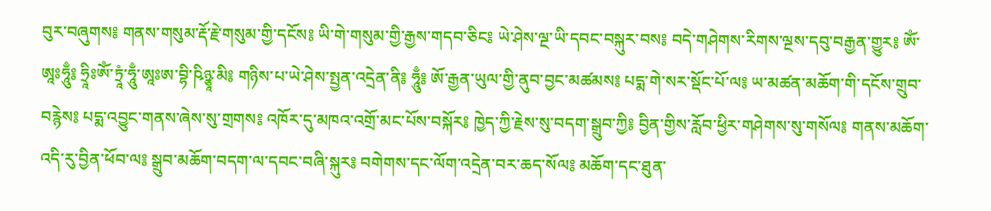བུར་བཞུགས༔ གནས་གསུམ་རྡོ་རྗེ་གསུམ་གྱི་དངོས༔ ཡི་གེ་གསུམ་གྱི་རྒྱས་གདབ་ཅིང༔ ཡེ་ཤེས་ལྔ་ཡི་དབང་བསྐུར་བས༔ བདེ་གཤེགས་རིགས་ལྔས་དབུ་བརྒྱན་གྱུར༔ ཨོཾ་ཨཱཿཧཱུྃ༔ ཧྲཱིཿཨོཾ་ཏྲཱཾ་ཧཱུྃ་ཨཱཿཨ་བྷི་ཥིཉྩཱ་མི༔ གཉིས་པ་ཡེ་ཤེས་སྤྱན་འདྲེན་ནི༔ ཧཱུྃ༔ ཨོ་རྒྱན་ཡུལ་གྱི་ནུབ་བྱང་མཚམས༔ པདྨ་གེ་སར་སྡོང་པོ་ལ༔ ཡ་མཚན་མཆོག་གི་དངོས་གྲུབ་བརྙེས༔ པདྨ་འབྱུང་གནས་ཞེས་སུ་གྲགས༔ འཁོར་དུ་མཁའ་འགྲོ་མང་པོས་བསྐོར༔ ཁྱེད་ཀྱི་རྗེས་སུ་བདག་སྒྲུབ་ཀྱི༔ བྱིན་གྱིས་རློབ་ཕྱིར་གཤེགས་སུ་གསོལ༔ གནས་མཆོག་འདི་རུ་བྱིན་ཕོབ་ལ༔ སྒྲུབ་མཆོག་བདག་ལ་དབང་བཞི་སྐུར༔ བགེགས་དང་ལོག་འདྲེན་བར་ཆད་སོལ༔ མཆོག་དང་ཐུན་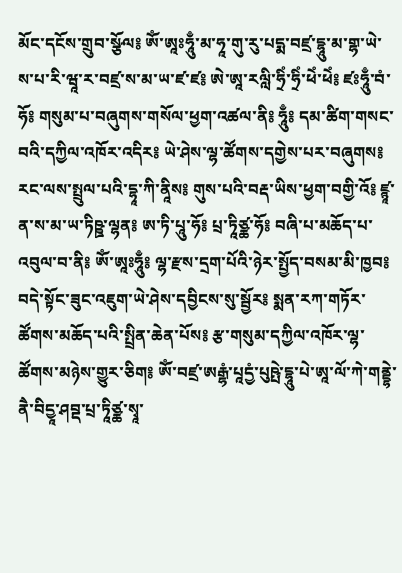མོང་དངོས་གྲུབ་སྩོལ༔ ཨོཾ་ཨཱཿཧཱུྃ་མ་ཧཱ་གུ་རུ་པདྨ་བཛྲ་དྷཱུ་མ་གྷ་ཡེ་ས་པ་རི་ཝཱ་ར་བཛྲ་ས་མ་ཡ་ཛ་ཛ༔ ཨེ་ཨཱ་རལླི་ཧྲིཾ་ཧྲིཾ་ཕེཾ་ཕེཾ༔ ཛཿཧཱུྃ་བཾ་ཧོ༔ གསུམ་པ་བཞུགས་གསོལ་ཕྱག་འཚལ་ནི༔ ཧཱུྃ༔ དམ་ཚིག་གསང་བའི་དཀྱིལ་འཁོར་འདིར༔ ཡེ་ཤེས་ལྷ་ཚོགས་དགྱེས་པར་བཞུགས༔ རང་ལས་སྤྲུལ་པའི་དྷཱ་ཀི་ནཱིས༔ གུས་པའི་བརྡ་ཡིས་ཕྱག་བགྱི་འོ༔ ཛྙཱ་ན་ས་མ་ཡ་ཏིཥྛ་ལྷན༔ ཨ་ཏི་པཱུ་ཧོ༔ པྲ་ཏཱིཙྪ་ཧོ༔ བཞི་པ་མཆོད་པ་འབུལ་བ་ནི༔ ཨོཾ་ཨཱཿཧཱུྃ༔ ལྷ་རྫས་དྲག་པོའི་ཉེར་སྤྱོད་བསམ་མི་ཁྱབ༔ བདེ་སྟོང་ཟུང་འཇུག་ཡེ་ཤེས་དབྱིངས་སུ་སྦྱོར༔ སྨན་རཀ་གཏོར་ཚོགས་མཆོད་པའི་སྤྲིན་ཆེན་པོས༔ རྩ་གསུམ་དཀྱིལ་འཁོར་ལྷ་ཚོགས་མཉེས་གྱུར་ཅིག༔ ཨོཾ་བཛྲ་ཨརྒྷཾ་པཱདྱཾ་པུཥྤེ་དྷཱུ་པེ་ཨཱ་ལོ་ཀེ་གནྡྷེ་ནཻ་བིདྱཱ་ཤབྡ་པྲ་ཏཱིཙྪ་སྭཱ་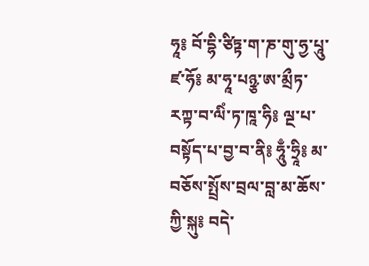ཧཱ༔ བོ་དྷི་ཙིཏྟ་ག་ཎ་གུ་ཧྱ་པཱུ་ཛ་ཧོ༔ མ་ཧཱ་པཉྩ་ཨ་མྲྀཏ་རཀྟ་བ་ལིཾ་ཏ་ཁཱ་ཧི༔ ལྔ་པ་བསྟོད་པ་བྱ་བ་ནི༔ ཧཱུྃ་ཧྲཱི༔ མ་བཅོས་སྤྲོས་བྲལ་བླ་མ་ཆོས་ཀྱི་སྐུ༔ བདེ་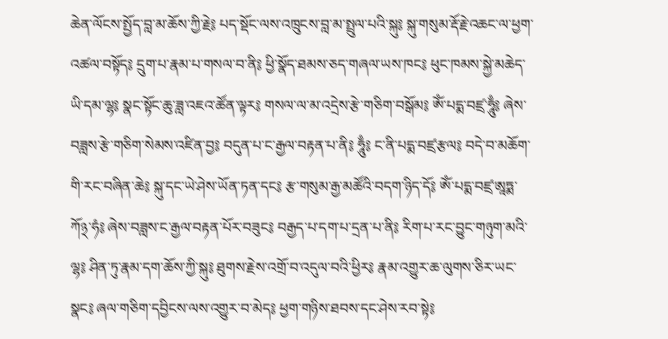ཆེན་ལོངས་སྤྱོད་བླ་མ་ཆོས་ཀྱི་རྗེ༔ པད་སྡོང་ལས་འཁྲུངས་བླ་མ་སྤྲུལ་པའི་སྐུ༔ སྐུ་གསུམ་རྡོ་རྗེ་འཆང་ལ་ཕྱག་འཚལ་བསྟོད༔ དྲུག་པ་རྣམ་པ་གསལ་བ་ནི༔ ཕྱི་སྣོད་ཐམས་ཅད་གཞལ་ཡས་ཁང༔ ཕུང་ཁམས་སྐྱེ་མཆེད་ཡི་དམ་ལྷ༔ སྣང་སྟོང་ཆུ་ཟླ་འཇའ་ཚོན་ལྟར༔ གསལ་ལ་མ་འདྲེས་རྩེ་གཅིག་བསྒོམ༔ ཨོཾ་པདྨ་བཛྲ་ཧཱུྃ༔ ཞེས་བཟླས་རྩེ་གཅིག་སེམས་འཛིན་བྱ༔ བདུན་པ་ང་རྒྱལ་བརྟན་པ་ནི༔ ཧཱུྃ༔ ང་ནི་པདྨ་བཛྲ་རྩལ༔ བདེ་བ་མཆོག་གི་རང་བཞིན་ཆེ༔ སྐུ་དང་ཡེ་ཤེས་ཡོན་ཏན་དང༔ རྩ་གསུམ་རྒྱ་མཚོའི་བདག་ཉིད་དོ༔ ཨོཾ་པདྨ་བཛྲ་ཨཱཏྨ་ཀོ྅་ཧཾ༔ ཞེས་བཟླས་ང་རྒྱལ་བརྟན་པོར་བཟུང༔ བརྒྱད་པ་དག་པ་དྲན་པ་ནི༔ རིག་པ་རང་བྱུང་གཉུག་མའི་ལྷ༔ ཤིན་ཏུ་རྣམ་དག་ཆོས་ཀྱི་སྐུ༔ ཐུགས་རྗེས་འགྲོ་བ་འདུལ་བའི་ཕྱིར༔ རྣམ་འགྱུར་ཆ་ལུགས་ཅིར་ཡང་སྣང༔ ཞལ་གཅིག་དབྱིངས་ལས་འགྱུར་བ་མེད༔ ཕྱག་གཉིས་ཐབས་དང་ཤེས་རབ་སྟེ༔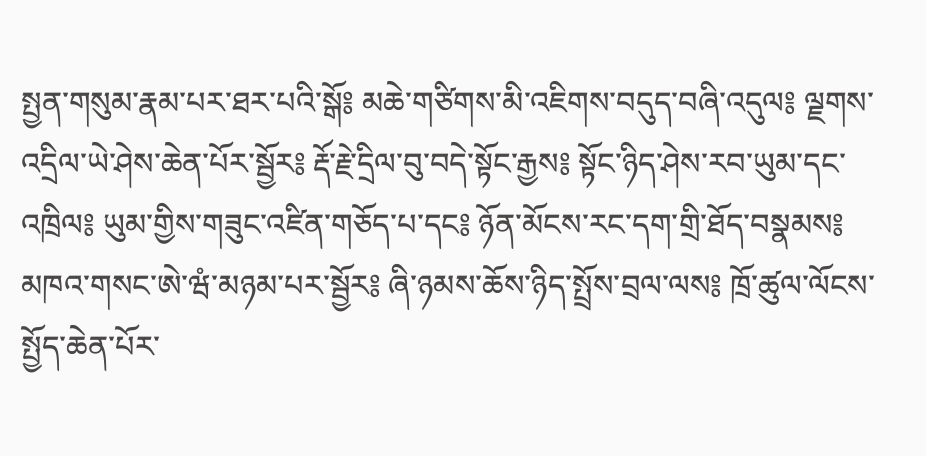སྤྱན་གསུམ་རྣམ་པར་ཐར་པའི་སྒོ༔ མཆེ་གཙིགས་མི་འཇིགས་བདུད་བཞི་འདུལ༔ ལྗགས་འདྲིལ་ཡེ་ཤེས་ཆེན་པོར་སྦྱོར༔ རྡོ་རྗེ་དྲིལ་བུ་བདེ་སྟོང་རྒྱས༔ སྟོང་ཉིད་ཤེས་རབ་ཡུམ་དང་འཁྲིལ༔ ཡུམ་གྱིས་གཟུང་འཛིན་གཅོད་པ་དང༔ ཉོན་མོངས་རང་དག་གྲི་ཐོད་བསྣམས༔ མཁའ་གསང་ཨེ་ཝཾ་མཉམ་པར་སྦྱོར༔ ཞི་ཉམས་ཆོས་ཉིད་སྤྲོས་བྲལ་ལས༔ ཁྲོ་ཚུལ་ལོངས་སྤྱོད་ཆེན་པོར་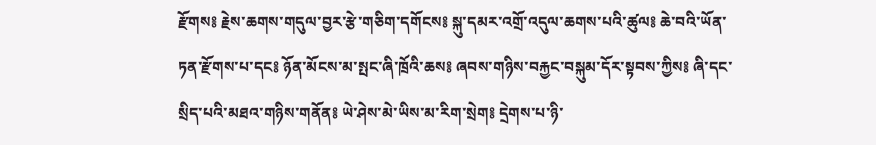རྫོགས༔ རྗེས་ཆགས་གདུལ་བྱར་རྩེ་གཅིག་དགོངས༔ སྐུ་དམར་འགྲོ་འདུལ་ཆགས་པའི་ཚུལ༔ ཆེ་བའི་ཡོན་ཏན་རྫོགས་པ་དང༔ ཉོན་མོངས་མ་སྤང་ཞི་ཁྲོའི་ཆས༔ ཞབས་གཉིས་བརྐྱང་བསྐུམ་དོར་སྟབས་ཀྱིས༔ ཞི་དང་སྲིད་པའི་མཐའ་གཉིས་གནོན༔ ཡེ་ཤེས་མེ་ཡིས་མ་རིག་སྲེག༔ དྲེགས་པ་ཉི་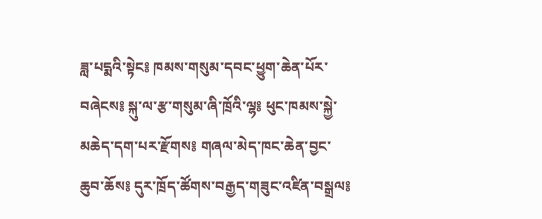ཟླ་པདྨའི་སྟེང༔ ཁམས་གསུམ་དབང་ཕྱུག་ཆེན་པོར་བཞེངས༔ སྐུ་ལ་རྩ་གསུམ་ཞི་ཁྲོའི་ལྷ༔ ཕུང་ཁམས་སྐྱེ་མཆེད་དག་པར་རྫོགས༔ གཞལ་མེད་ཁང་ཆེན་བྱང་ཆུབ་ཆོས༔ དུར་ཁྲོད་ཚོགས་བརྒྱད་གཟུང་འཛིན་བསྒྲལ༔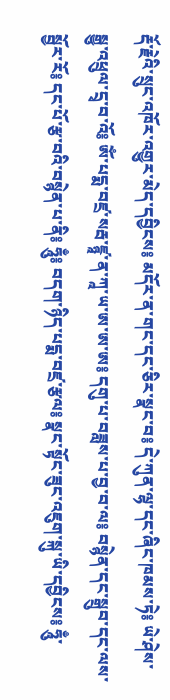རྡོ་རྗེའི་སྲུང་འཁོར་འགྱུར་མེད་དབྱིངས༔ མདོར་ན་གང་དང་ཅིར་སྣང་བ༔ དེ་ཀུན་ལྷ་དང་ཞིང་ཁམས་ཏེ༔ ཡེ་ཤེས་སྒྱུ་འཕྲུལ་དྲྭ་བ་འོ༔ ཨོཾ་པདྨ་བཛྲ་སརྦ་ཛྙཱ་ན་ཀཱ་ཡ་ཨ་ཨ་ཨ༔ དགུ་པ་བཟླས་པ་བྱ་བ་ལ༔ བསྙེན་དང་སྒྲུབ་དང་ལས་སྦྱོར་རོ༔ དང་པོ་རྩ་བའི་བསྙེན་པ་ནི༔ ཧཱུྃ༔ བདག་ཉིད་པདྨ་བཛྲ་རྩལ༔ སྣང་སྟོང་ཟུང་འཇུག་སྐུ་ཡི་དབྱིངས༔ ཧཱུྃ་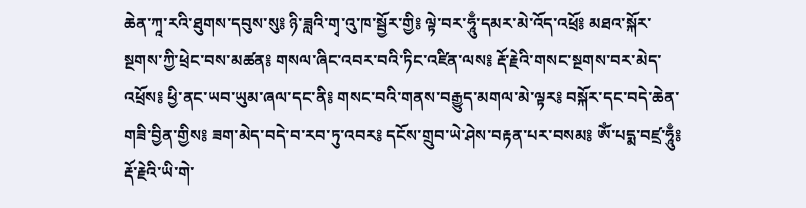ཆེན་ཀཱ་རའི་ཐུགས་དབུས་སུ༔ ཉི་ཟླའི་གྭ་འུ་ཁ་སྦྱོར་གྱི༔ ལྟེ་བར་ཧཱུྃ་དམར་མེ་འོད་འཕྲོ༔ མཐའ་སྐོར་སྔགས་ཀྱི་ཕྲེང་བས་མཚན༔ གསལ་ཞིང་འབར་བའི་ཏིང་འཛིན་ལས༔ རྡོ་རྗེའི་གསང་སྔགས་བར་མེད་འཕྲོས༔ ཕྱི་ནང་ཡབ་ཡུམ་ཞལ་དང་ནི༔ གསང་བའི་གནས་བརྒྱུད་མགལ་མེ་ལྟར༔ བསྐོར་དང་བདེ་ཆེན་གཟི་བྱིན་གྱིས༔ ཟག་མེད་བདེ་བ་རབ་ཏུ་འབར༔ དངོས་གྲུབ་ཡེ་ཤེས་བརྟན་པར་བསམ༔ ཨོཾ་པདྨ་བཛྲ་ཧཱུྃ༔ རྡོ་རྗེའི་ཡི་གེ་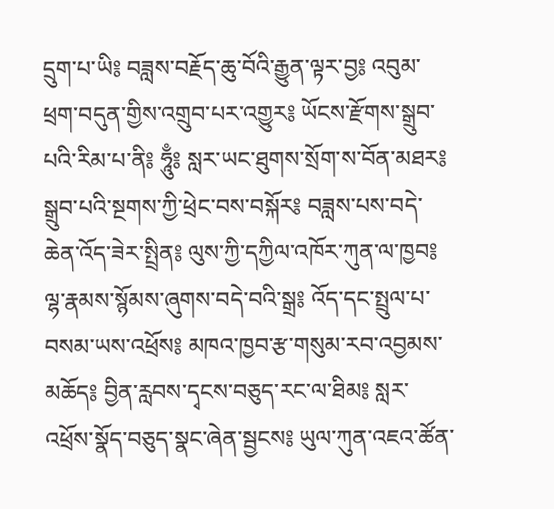དྲུག་པ་ཡི༔ བཟླས་བརྗོད་ཆུ་བོའི་རྒྱུན་ལྟར་བྱ༔ འབུམ་ཕྲག་བདུན་གྱིས་འགྲུབ་པར་འགྱུར༔ ཡོངས་རྫོགས་སྒྲུབ་པའི་རིམ་པ་ནི༔ ཧཱུྃ༔ སླར་ཡང་ཐུགས་སྲོག་ས་བོན་མཐར༔ སྒྲུབ་པའི་སྔགས་ཀྱི་ཕྲེང་བས་བསྐོར༔ བཟླས་པས་བདེ་ཆེན་འོད་ཟེར་སྤྲིན༔ ལུས་ཀྱི་དཀྱིལ་འཁོར་ཀུན་ལ་ཁྱབ༔ ལྷ་རྣམས་སྙོམས་ཞུགས་བདེ་བའི་སྒྲ༔ འོད་དང་སྤྲུལ་པ་བསམ་ཡས་འཕྲོས༔ མཁའ་ཁྱབ་རྩ་གསུམ་རབ་འབྱམས་མཆོད༔ བྱིན་རླབས་དྭངས་བཅུད་རང་ལ་ཐིམ༔ སླར་འཕྲོས་སྣོད་བཅུད་སྣང་ཞེན་སྦྱངས༔ ཡུལ་ཀུན་འཇའ་ཚོན་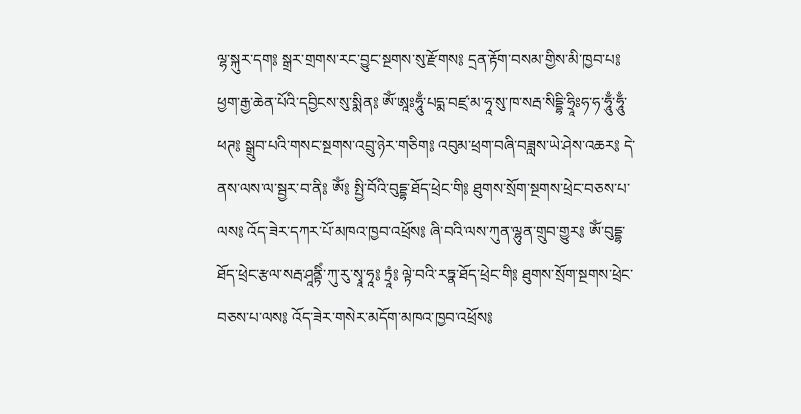ལྷ་སྐུར་དག༔ སྒྲར་གྲགས་རང་བྱུང་སྔགས་སུ་རྫོགས༔ དྲན་རྟོག་བསམ་གྱིས་མི་ཁྱབ་པ༔ ཕྱག་རྒྱ་ཆེན་པོའི་དབྱིངས་སུ་སྨིན༔ ཨོཾ་ཨཱཿཧཱུྃ་པདྨ་བཛྲ་མ་ཧཱ་སུ་ཁ་སརྦ་སིདྡྷི་ཧྲཱིཿཧ་ཧ་ཧཱུྃ་ཧཱུྃ་ཕཊ༔ སྒྲུབ་པའི་གསང་སྔགས་འབྲུ་ཉེར་གཅིག༔ འབུམ་ཕྲག་བཞི་བཟླས་ཡེ་ཤེས་འཆར༔ དེ་ནས་ལས་ལ་སྦྱར་བ་ནི༔ ཨོཾ༔ སྤྱི་བོའི་བུདྡྷ་ཐོད་ཕྲེང་གི༔ ཐུགས་སྲོག་སྔགས་ཕྲེང་བཅས་པ་ལས༔ འོད་ཟེར་དཀར་པོ་མཁའ་ཁྱབ་འཕྲོས༔ ཞི་བའི་ལས་ཀུན་ལྷུན་གྲུབ་གྱུར༔ ཨོཾ་བུདྡྷ་ཐོད་ཕྲེང་རྩལ་སརྦ་ཤཱནྟིཾ་ཀུ་རུ་སྭཱ་ཧཱ༔ ཏྲཱཾ༔ ལྟེ་བའི་རཏྣ་ཐོད་ཕྲེང་གི༔ ཐུགས་སྲོག་སྔགས་ཕྲེང་བཅས་པ་ལས༔ འོད་ཟེར་གསེར་མདོག་མཁའ་ཁྱབ་འཕྲོས༔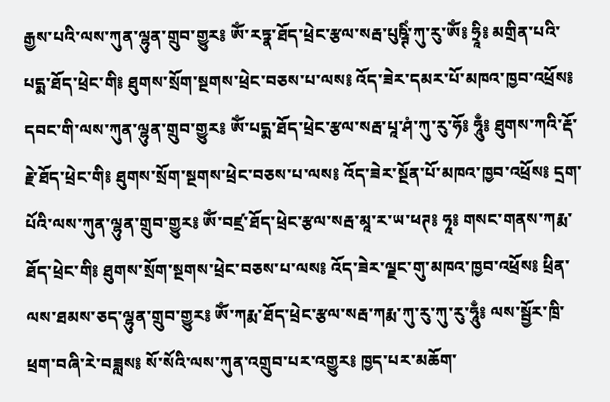རྒྱས་པའི་ལས་ཀུན་ལྷུན་གྲུབ་གྱུར༔ ཨོཾ་རཏྣ་ཐོད་ཕྲེང་རྩལ་སརྦ་པུཥྚིཾ་ཀུ་རུ་ཨོཾ༔ ཧྲཱི༔ མགྲིན་པའི་པདྨ་ཐོད་ཕྲེང་གི༔ ཐུགས་སྲོག་སྔགས་ཕྲེང་བཅས་པ་ལས༔ འོད་ཟེར་དམར་པོ་མཁའ་ཁྱབ་འཕྲོས༔ དབང་གི་ལས་ཀུན་ལྷུན་གྲུབ་གྱུར༔ ཨོཾ་པདྨ་ཐོད་ཕྲེང་རྩལ་སརྦ་པཱ་ཤཾ་ཀུ་རུ་ཧོ༔ ཧཱུྃ༔ ཐུགས་ཀའི་རྡོ་རྗེ་ཐོད་ཕྲེང་གི༔ ཐུགས་སྲོག་སྔགས་ཕྲེང་བཅས་པ་ལས༔ འོད་ཟེར་སྔོན་པོ་མཁའ་ཁྱབ་འཕྲོས༔ དྲག་པོའི་ལས་ཀུན་ལྷུན་གྲུབ་གྱུར༔ ཨོཾ་བཛྲ་ཐོད་ཕྲེང་རྩལ་སརྦ་མཱ་ར་ཡ་ཕཊ༔ ཧཱ༔ གསང་གནས་ཀརྨ་ཐོད་ཕྲེང་གི༔ ཐུགས་སྲོག་སྔགས་ཕྲེང་བཅས་པ་ལས༔ འོད་ཟེར་ལྗང་གུ་མཁའ་ཁྱབ་འཕྲོས༔ ཕྲིན་ལས་ཐམས་ཅད་ལྷུན་གྲུབ་གྱུར༔ ཨོཾ་ཀརྨ་ཐོད་ཕྲེང་རྩལ་སརྦ་ཀརྨ་ཀུ་རུ་ཀུ་རུ་ཧཱུྃ༔ ལས་སྦྱོར་ཁྲི་ཕྲག་བཞི་རེ་བཟླས༔ སོ་སོའི་ལས་ཀུན་འགྲུབ་པར་འགྱུར༔ ཁྱད་པར་མཆོག་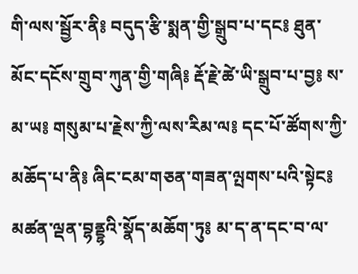གི་ལས་སྦྱོར་ནི༔ བདུད་རྩི་སྨན་གྱི་སྒྲུབ་པ་དང༔ ཐུན་མོང་དངོས་གྲུབ་ཀུན་གྱི་གཞི༔ རྡོ་རྗེ་ཚེ་ཡི་སྒྲུབ་པ་བྱ༔ ས་མ་ཡ༔ གསུམ་པ་རྗེས་ཀྱི་ལས་རིམ་ལ༔ དང་པོ་ཚོགས་ཀྱི་མཆོད་པ་ནི༔ ཞིང་ངམ་གཅན་གཟན་ལྤགས་པའི་སྟེང༔ མཚན་ལྡན་བྷནྡྷའི་སྣོད་མཆོག་ཏུ༔ མ་ད་ན་དང་བ་ལ་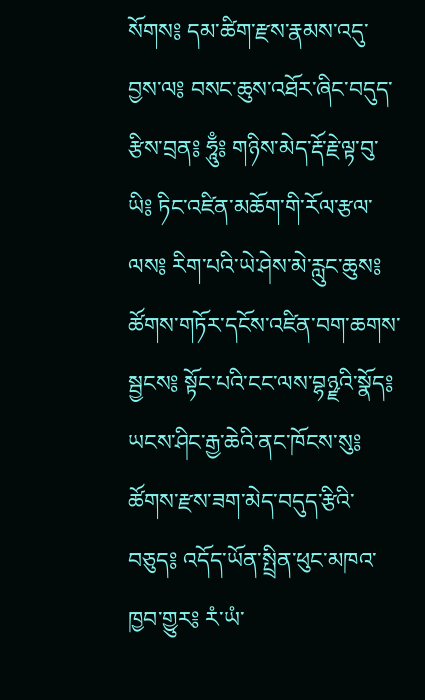སོགས༔ དམ་ཚིག་རྫས་རྣམས་འདུ་བྱས་ལ༔ བསང་ཆུས་འཐོར་ཞིང་བདུད་རྩིས་བྲན༔ ཧཱུྃ༔ གཉིས་མེད་རྡོ་རྗེ་ལྟ་བུ་ཡི༔ ཏིང་འཛིན་མཆོག་གི་རོལ་རྩལ་ལས༔ རིག་པའི་ཡེ་ཤེས་མེ་རླུང་ཆུས༔ ཚོགས་གཏོར་དངོས་འཛིན་བག་ཆགས་སྦྱངས༔ སྟོང་པའི་ངང་ལས་བྷཉྫའི་སྣོད༔ ཡངས་ཤིང་རྒྱ་ཆེའི་ནང་ཁོངས་སུ༔ ཚོགས་རྫས་ཟག་མེད་བདུད་རྩིའི་བཅུད༔ འདོད་ཡོན་སྤྲིན་ཕུང་མཁའ་ཁྱབ་གྱུར༔ རཾ་ཡཾ་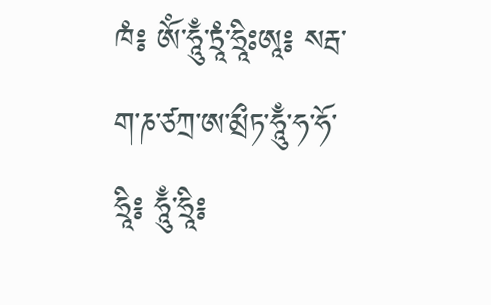ཁཾ༔ ཨོཾ་ཧཱུྃ་ཏྲཱཾ་ཧྲཱིཿཨཱ༔ སརྦ་ག་ཎ་ཙཀྲ་ཨ་མྲྀཏ་ཧཱུྃ་ཧ་ཧོ་ཧྲཱི༔ ཧཱུྃ་ཧྲཱི༔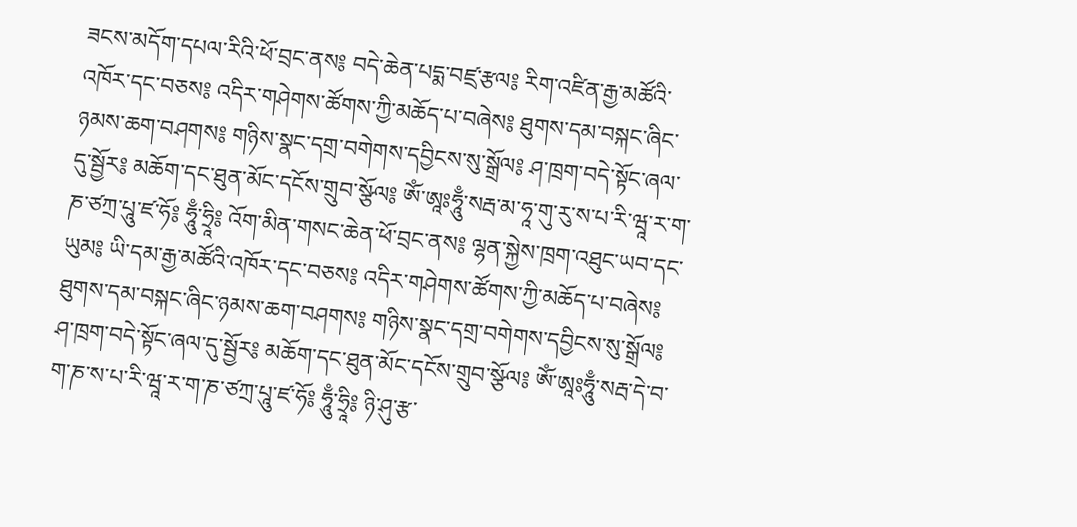ཟངས་མདོག་དཔལ་རིའི་ཕོ་བྲང་ནས༔ བདེ་ཆེན་པདྨ་བཛྲ་རྩལ༔ རིག་འཛིན་རྒྱ་མཚོའི་འཁོར་དང་བཅས༔ འདིར་གཤེགས་ཚོགས་ཀྱི་མཆོད་པ་བཞེས༔ ཐུགས་དམ་བསྐང་ཞིང་ཉམས་ཆག་བཤགས༔ གཉིས་སྣང་དགྲ་བགེགས་དབྱིངས་སུ་སྒྲོལ༔ ཤ་ཁྲག་བདེ་སྟོང་ཞལ་དུ་སྦྱོར༔ མཆོག་དང་ཐུན་མོང་དངོས་གྲུབ་སྩོལ༔ ཨོཾ་ཨཱཿཧཱུྃ་སརྦ་མ་ཧཱ་གུ་རུ་ས་པ་རི་ཝཱ་ར་ག་ཎ་ཙཀྲ་པཱུ་ཛ་ཧོ༔ ཧཱུྃ་ཧྲཱི༔ འོག་མིན་གསང་ཆེན་ཕོ་བྲང་ནས༔ ལྷན་སྐྱེས་ཁྲག་འཐུང་ཡབ་དང་ཡུམ༔ ཡི་དམ་རྒྱ་མཚོའི་འཁོར་དང་བཅས༔ འདིར་གཤེགས་ཚོགས་ཀྱི་མཆོད་པ་བཞེས༔ ཐུགས་དམ་བསྐང་ཞིང་ཉམས་ཆག་བཤགས༔ གཉིས་སྣང་དགྲ་བགེགས་དབྱིངས་སུ་སྒྲོལ༔ ཤ་ཁྲག་བདེ་སྟོང་ཞལ་དུ་སྦྱོར༔ མཆོག་དང་ཐུན་མོང་དངོས་གྲུབ་སྩོལ༔ ཨོཾ་ཨཱཿཧཱུྃ་སརྦ་དེ་བ་ག་ཎ་ས་པ་རི་ཝཱ་ར་ག་ཎ་ཙཀྲ་པཱུ་ཛ་ཧོ༔ ཧཱུྃ་ཧྲཱི༔ ཉི་ཤུ་རྩ་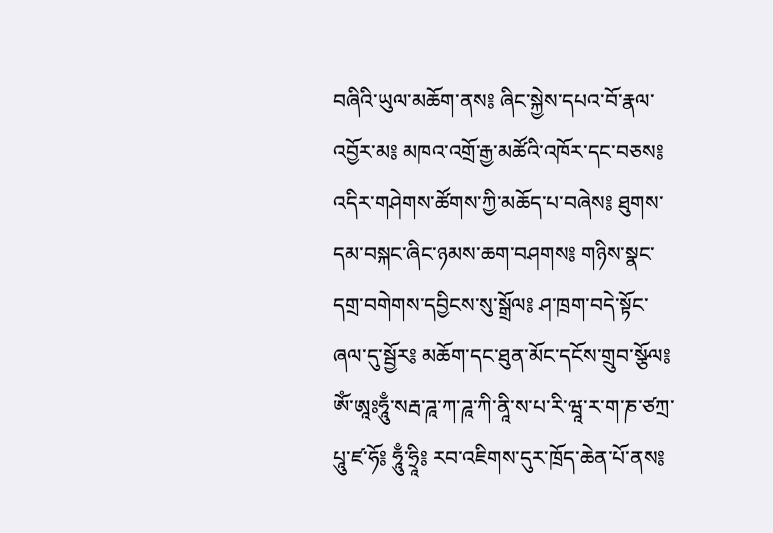བཞིའི་ཡུལ་མཆོག་ནས༔ ཞིང་སྐྱེས་དཔའ་བོ་རྣལ་འབྱོར་མ༔ མཁའ་འགྲོ་རྒྱ་མཚོའི་འཁོར་དང་བཅས༔ འདིར་གཤེགས་ཚོགས་ཀྱི་མཆོད་པ་བཞེས༔ ཐུགས་དམ་བསྐང་ཞིང་ཉམས་ཆག་བཤགས༔ གཉིས་སྣང་དགྲ་བགེགས་དབྱིངས་སུ་སྒྲོལ༔ ཤ་ཁྲག་བདེ་སྟོང་ཞལ་དུ་སྦྱོར༔ མཆོག་དང་ཐུན་མོང་དངོས་གྲུབ་སྩོལ༔ ཨོཾ་ཨཱཿཧཱུྃ་སརྦ་ཌཱ་ཀ་ཌཱ་ཀི་ནཱི་ས་པ་རི་ཝཱ་ར་ག་ཎ་ཙཀྲ་པཱུ་ཛ་ཧོ༔ ཧཱུྃ་ཧྲཱི༔ རབ་འཇིགས་དུར་ཁྲོད་ཆེན་པོ་ནས༔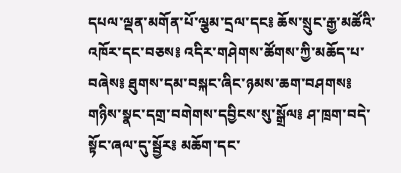དཔལ་ལྡན་མགོན་པོ་ལྕམ་དྲལ་དང༔ ཆོས་སྲུང་རྒྱ་མཚོའི་འཁོར་དང་བཅས༔ འདིར་གཤེགས་ཚོགས་ཀྱི་མཆོད་པ་བཞེས༔ ཐུགས་དམ་བསྐང་ཞིང་ཉམས་ཆག་བཤགས༔ གཉིས་སྣང་དགྲ་བགེགས་དབྱིངས་སུ་སྒྲོལ༔ ཤ་ཁྲག་བདེ་སྟོང་ཞལ་དུ་སྦྱོར༔ མཆོག་དང་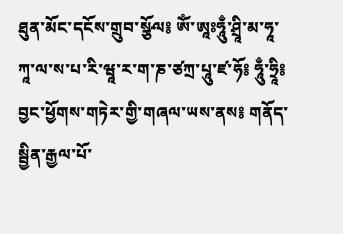ཐུན་མོང་དངོས་གྲུབ་སྩོལ༔ ཨོཾ་ཨཱཿཧཱུྃ་ཤྲཱི་མ་ཧཱ་ཀཱ་ལ་ས་པ་རི་ཝཱ་ར་ག་ཎ་ཙཀྲ་པཱུ་ཛ་ཧོ༔ ཧཱུྃ་ཧྲཱི༔ བྱང་ཕྱོགས་གཏེར་གྱི་གཞལ་ཡས་ནས༔ གནོད་སྦྱིན་རྒྱལ་པོ་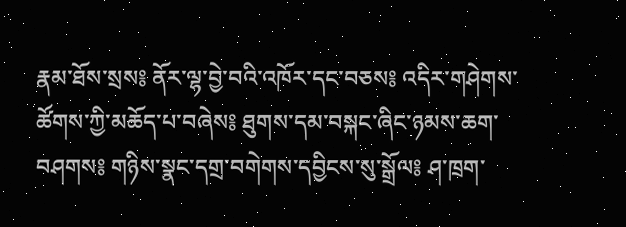རྣམ་ཐོས་སྲས༔ ནོར་ལྷ་བྱེ་བའི་འཁོར་དང་བཅས༔ འདིར་གཤེགས་ཚོགས་ཀྱི་མཆོད་པ་བཞེས༔ ཐུགས་དམ་བསྐང་ཞིང་ཉམས་ཆག་བཤགས༔ གཉིས་སྣང་དགྲ་བགེགས་དབྱིངས་སུ་སྒྲོལ༔ ཤ་ཁྲག་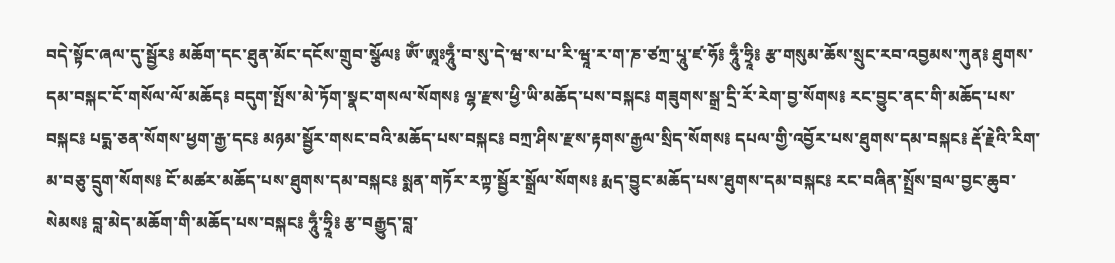བདེ་སྟོང་ཞལ་དུ་སྦྱོར༔ མཆོག་དང་ཐུན་མོང་དངོས་གྲུབ་སྩོལ༔ ཨོཾ་ཨཱཿཧཱུྃ་བ་སུ་དེ་ཝ་ས་པ་རི་ཝཱ་ར་ག་ཎ་ཙཀྲ་པཱུ་ཛ་ཧོ༔ ཧཱུྃ་ཧྲཱི༔ རྩ་གསུམ་ཆོས་སྲུང་རབ་འབྱམས་ཀུན༔ ཐུགས་དམ་བསྐང་ངོ་གསོལ་ལོ་མཆོད༔ བདུག་སྤོས་མེ་ཏོག་སྣང་གསལ་སོགས༔ ལྷ་རྫས་ཕྱི་ཡི་མཆོད་པས་བསྐང༔ གཟུགས་སྒྲ་དྲི་རོ་རེག་བྱ་སོགས༔ རང་བྱུང་ནང་གི་མཆོད་པས་བསྐང༔ པདྨ་ཅན་སོགས་ཕྱག་རྒྱ་དང༔ མཉམ་སྦྱོར་གསང་བའི་མཆོད་པས་བསྐང༔ བཀྲ་ཤིས་རྫས་རྟགས་རྒྱལ་སྲིད་སོགས༔ དཔལ་གྱི་འབྱོར་པས་ཐུགས་དམ་བསྐང༔ རྡོ་རྗེའི་རིག་མ་བཅུ་དྲུག་སོགས༔ ངོ་མཚར་མཆོད་པས་ཐུགས་དམ་བསྐང༔ སྨན་གཏོར་རཀྟ་སྦྱོར་སྒྲོལ་སོགས༔ རྨད་བྱུང་མཆོད་པས་ཐུགས་དམ་བསྐང༔ རང་བཞིན་སྤྲོས་བྲལ་བྱང་ཆུབ་སེམས༔ བླ་མེད་མཆོག་གི་མཆོད་པས་བསྐང༔ ཧཱུྃ་ཧྲཱི༔ རྩ་བརྒྱུད་བླ་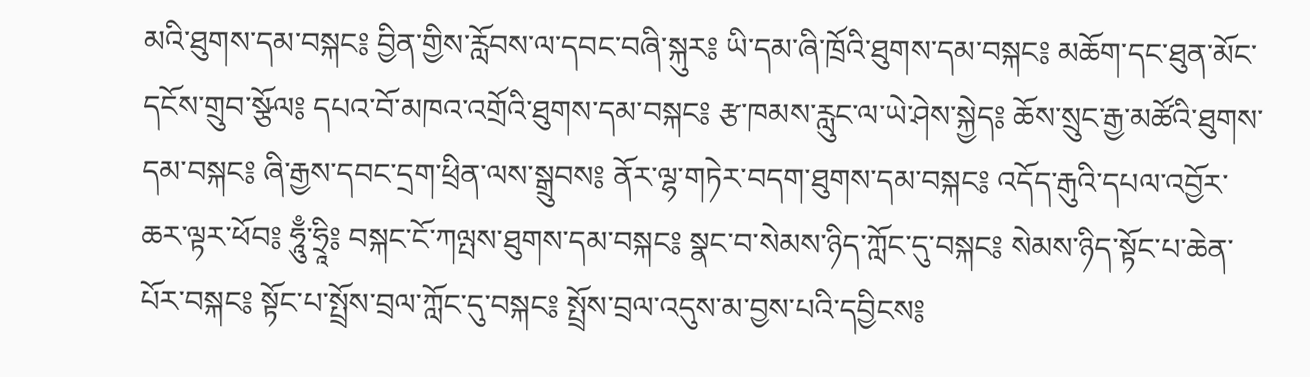མའི་ཐུགས་དམ་བསྐང༔ བྱིན་གྱིས་རློབས་ལ་དབང་བཞི་སྐུར༔ ཡི་དམ་ཞི་ཁྲོའི་ཐུགས་དམ་བསྐང༔ མཆོག་དང་ཐུན་མོང་དངོས་གྲུབ་སྩོལ༔ དཔའ་བོ་མཁའ་འགྲོའི་ཐུགས་དམ་བསྐང༔ རྩ་ཁམས་རླུང་ལ་ཡེ་ཤེས་སྐྱེད༔ ཆོས་སྲུང་རྒྱ་མཚོའི་ཐུགས་དམ་བསྐང༔ ཞི་རྒྱས་དབང་དྲག་ཕྲིན་ལས་སྒྲུབས༔ ནོར་ལྷ་གཏེར་བདག་ཐུགས་དམ་བསྐང༔ འདོད་རྒུའི་དཔལ་འབྱོར་ཆར་ལྟར་ཕོབ༔ ཧཱུྃ་ཧྲཱི༔ བསྐང་ངོ་ཀལྤས་ཐུགས་དམ་བསྐང༔ སྣང་བ་སེམས་ཉིད་ཀློང་དུ་བསྐང༔ སེམས་ཉིད་སྟོང་པ་ཆེན་པོར་བསྐང༔ སྟོང་པ་སྤྲོས་བྲལ་ཀློང་དུ་བསྐང༔ སྤྲོས་བྲལ་འདུས་མ་བྱས་པའི་དབྱིངས༔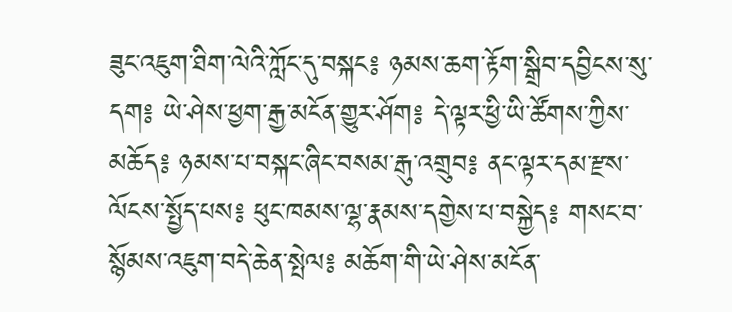ཟུང་འཇུག་ཐིག་ལེའི་ཀློང་དུ་བསྐང༔ ཉམས་ཆག་རྟོག་སྒྲིབ་དབྱིངས་སུ་དག༔ ཡེ་ཤེས་ཕྱག་རྒྱ་མངོན་གྱུར་ཤོག༔ དེ་ལྟར་ཕྱི་ཡི་ཚོགས་ཀྱིས་མཆོད༔ ཉམས་པ་བསྐང་ཞིང་བསམ་རྒུ་འགྲུབ༔ ནང་ལྟར་དམ་རྫས་ལོངས་སྤྱོད་པས༔ ཕུང་ཁམས་ལྷ་རྣམས་དགྱེས་པ་བསྐྱེད༔ གསང་བ་སྙོམས་འཇུག་བདེ་ཆེན་སྤེལ༔ མཆོག་གི་ཡེ་ཤེས་མངོན་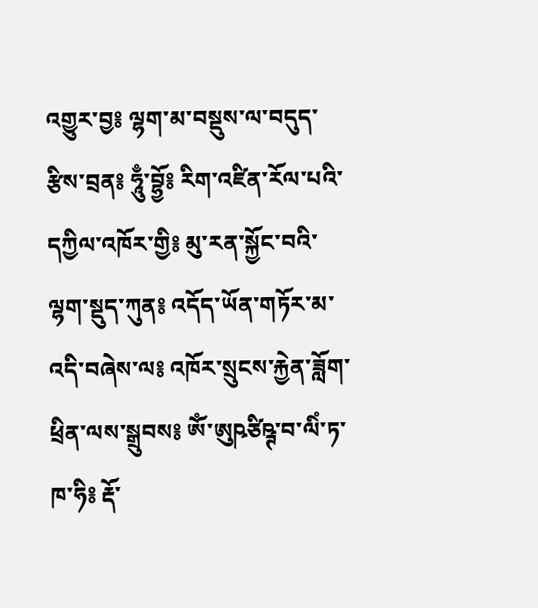འགྱུར་བྱ༔ ལྷག་མ་བསྡུས་ལ་བདུད་རྩིས་བྲན༔ ཧཱུྃ་བྷྱོ༔ རིག་འཛིན་རོལ་པའི་དཀྱིལ་འཁོར་གྱི༔ མུ་རན་སྐྱོང་བའི་ལྷག་སྡུད་ཀུན༔ འདོད་ཡོན་གཏོར་མ་འདི་བཞེས་ལ༔ འཁོར་སྲུངས་རྐྱེན་ཟློག་ཕྲིན་ལས་སྒྲུབས༔ ཨོཾ་ཨུཥཙིཥྚ་བ་ལིཾ་ཏ་ཁ་ཧི༔ རྡོ་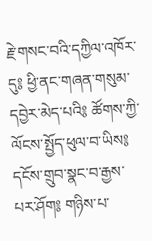རྗེ་གསང་བའི་དཀྱིལ་འཁོར་དུ༔ ཕྱི་ནང་གཞན་གསུམ་དབྱེར་མེད་པའི༔ ཚོགས་ཀྱི་ལོངས་སྤྱོད་ཕུལ་བ་ཡིས༔ དངོས་གྲུབ་སྣང་བ་རྒྱས་པར་ཤོག༔ གཉིས་པ་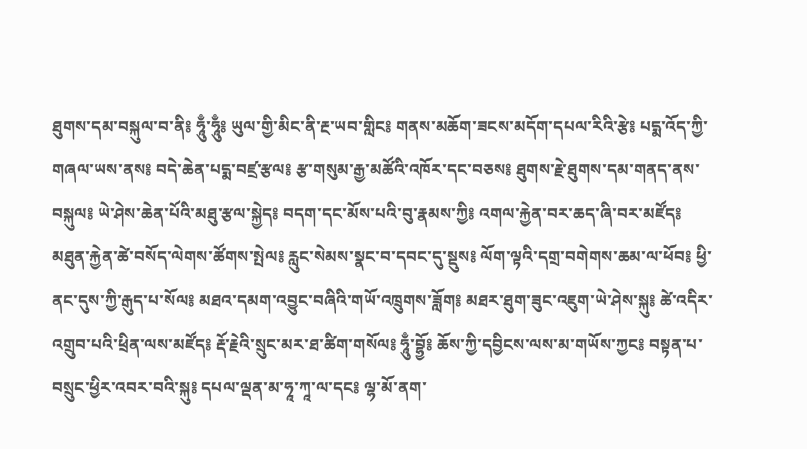ཐུགས་དམ་བསྐུལ་བ་ནི༔ ཧཱུྃ་ཧཱུྃ༔ ཡུལ་གྱི་མིང་ནི་རྔ་ཡབ་གླིང༔ གནས་མཆོག་ཟངས་མདོག་དཔལ་རིའི་རྩེ༔ པདྨ་འོད་ཀྱི་གཞལ་ཡས་ནས༔ བདེ་ཆེན་པདྨ་བཛྲ་རྩལ༔ རྩ་གསུམ་རྒྱ་མཚོའི་འཁོར་དང་བཅས༔ ཐུགས་རྗེ་ཐུགས་དམ་གནད་ནས་བསྐུལ༔ ཡེ་ཤེས་ཆེན་པོའི་མཐུ་རྩལ་སྐྱེད༔ བདག་དང་མོས་པའི་བུ་རྣམས་ཀྱི༔ འགལ་རྐྱེན་བར་ཆད་ཞི་བར་མཛོད༔ མཐུན་རྐྱེན་ཚེ་བསོད་ལེགས་ཚོགས་སྤེལ༔ རླུང་སེམས་སྣང་བ་དབང་དུ་སྡུས༔ ལོག་ལྟའི་དགྲ་བགེགས་ཆམ་ལ་ཕོབ༔ ཕྱི་ནང་དུས་ཀྱི་རྒུད་པ་སོལ༔ མཐའ་དམག་འབྱུང་བཞིའི་གཡོ་འཁྲུགས་ཟློག༔ མཐར་ཐུག་ཟུང་འཇུག་ཡེ་ཤེས་སྐུ༔ ཚེ་འདིར་འགྲུབ་པའི་ཕྲིན་ལས་མཛོད༔ རྡོ་རྗེའི་སྲུང་མར་ཐ་ཚིག་གསོལ༔ ཧཱུྃ་བྷྱོ༔ ཆོས་ཀྱི་དབྱིངས་ལས་མ་གཡོས་ཀྱང༔ བསྟན་པ་བསྲུང་ཕྱིར་འབར་བའི་སྐུ༔ དཔལ་ལྡན་མ་ཧཱ་ཀཱ་ལ་དང༔ ལྷ་མོ་ནག་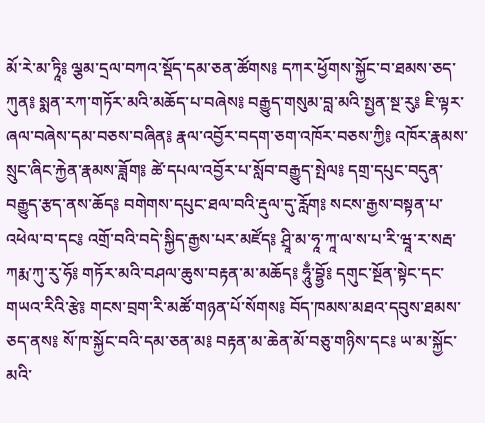མོ་རེ་མ་ཏཱི༔ ལྕམ་དྲལ་བཀའ་སྡོད་དམ་ཅན་ཚོགས༔ དཀར་ཕྱོགས་སྐྱོང་བ་ཐམས་ཅད་ཀུན༔ སྨན་རཀ་གཏོར་མའི་མཆོད་པ་བཞེས༔ བརྒྱུད་གསུམ་བླ་མའི་སྤྱན་སྔ་རུ༔ ཇི་ལྟར་ཞལ་བཞེས་དམ་བཅས་བཞིན༔ རྣལ་འབྱོར་བདག་ཅག་འཁོར་བཅས་ཀྱི༔ འཁོར་རྣམས་སྲུང་ཞིང་རྐྱེན་རྣམས་ཟློག༔ ཚེ་དཔལ་འབྱོར་པ་སློབ་བརྒྱུད་སྤེལ༔ དགྲ་དཔུང་བདུན་བརྒྱུད་རྩད་ནས་ཆོད༔ བགེགས་དཔུང་ཐལ་བའི་རྡུལ་དུ་རློག༔ སངས་རྒྱས་བསྟན་པ་འཕེལ་བ་དང༔ འགྲོ་བའི་བདེ་སྐྱིད་རྒྱས་པར་མཛོད༔ ཤྲཱི་མ་ཧཱ་ཀཱ་ལ་ས་པ་རི་ཝཱ་ར་སརྦ་ཀརྨ་ཀུ་རུ་ཧོ༔ གཏོར་མའི་བཤལ་ཆུས་བརྟན་མ་མཆོད༔ ཧཱུྃ་བྷྱོ༔ དགུང་སྔོན་སྟེང་དང་གཡའ་རིའི་རྩེ༔ གངས་བྲག་རི་མཚོ་གཉན་པོ་སོགས༔ བོད་ཁམས་མཐའ་དབུས་ཐམས་ཅད་ནས༔ སོ་ཁ་སྐྱོང་བའི་དམ་ཅན་མ༔ བརྟན་མ་ཆེན་མོ་བཅུ་གཉིས་དང༔ ཡ་མ་སྐྱོང་མའི་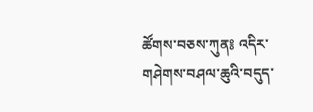ཚོགས་བཅས་ཀུན༔ འདིར་གཤེགས་བཤལ་ཆུའི་བདུད་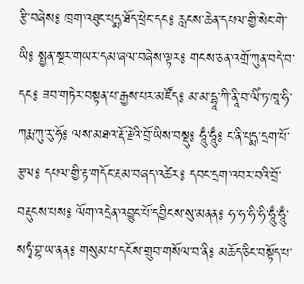རྩི་བཞེས༔ ཁྲག་འཐུང་པདྨ་ཐོད་ཕྲེང་དང༔ རླངས་ཆེན་དཔལ་གྱི་སེང་གེ་ཡི༔ སྤྱན་སྔར་གཡར་དམ་ཞལ་བཞེས་ལྟར༔ གངས་ཅན་འགྲོ་ཀུན་བདེ་བ་དང༔ ཟབ་གཏེར་བསྟན་པ་རྒྱས་པར་མཛོད༔ མ་མ་དྷཱ་ཀི་ནཱི་བ་ལིཾ་ཏ་ཁཱ་ཧི་ཀརྨ་ཀུ་རུ་ཧོ༔ ལས་མཐའ་རྡོ་རྗེའི་བྲོ་ཡིས་བསྡུ༔ ཧཱུྃ་ཧཱུྃ༔ ང་ནི་པདྨ་དྲག་པོ་རྩལ༔ དཔལ་གྱི་རྟ་གདོང་རྔམ་བཞད་འཚེར༔ དབང་དྲག་འབར་བའི་བྲོ་བརྡུངས་པས༔ ལོག་འདྲེན་འབྱུང་པོ་དབྱིངས་སུ་མནན༔ ཧ་ཧ་ཧི་ཧི་ཧཱུྃ་ཧཱུྃ་སཏྭཾ་བྷ་ཡ་ནན༔ གསུམ་པ་དངོས་གྲུབ་གསོལ་བ་ནི༔ མཆོད་ཅིང་བསྟོད་པ་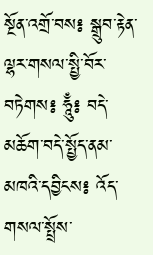སྔོན་འགྲོ་བས༔ སྒྲུབ་རྟེན་ལྷར་གསལ་སྤྱི་བོར་བཏེགས༔ ཧཱུྃ༔ བདེ་མཆོག་བདེ་སྤྱོད་ནམ་མཁའི་དབྱིངས༔ འོད་གསལ་སྤྲོས་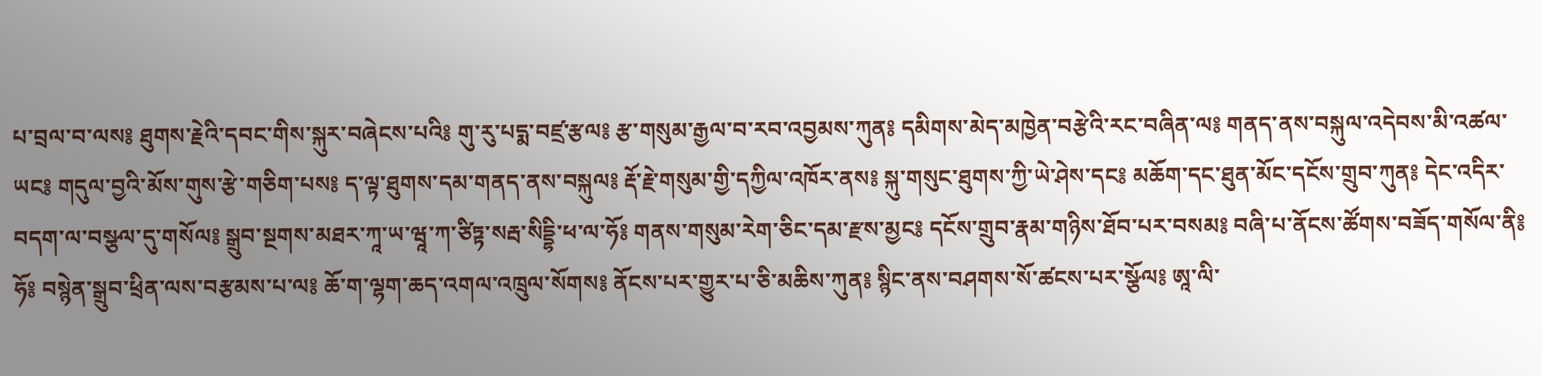པ་བྲལ་བ་ལས༔ ཐུགས་རྗེའི་དབང་གིས་སྐུར་བཞེངས་པའི༔ གུ་རུ་པདྨ་བཛྲ་རྩལ༔ རྩ་གསུམ་རྒྱལ་བ་རབ་འབྱམས་ཀུན༔ དམིགས་མེད་མཁྱེན་བརྩེའི་རང་བཞིན་ལ༔ གནད་ནས་བསྐུལ་འདེབས་མི་འཚལ་ཡང༔ གདུལ་བྱའི་མོས་གུས་རྩེ་གཅིག་པས༔ ད་ལྟ་ཐུགས་དམ་གནད་ནས་བསྐུལ༔ རྡོ་རྗེ་གསུམ་གྱི་དཀྱིལ་འཁོར་ནས༔ སྐུ་གསུང་ཐུགས་ཀྱི་ཡེ་ཤེས་དང༔ མཆོག་དང་ཐུན་མོང་དངོས་གྲུབ་ཀུན༔ དེང་འདིར་བདག་ལ་བསྩལ་དུ་གསོལ༔ སྒྲུབ་སྔགས་མཐར་ཀཱ་ཡ་ཝཱ་ཀ་ཙིཏྟ་སརྦ་སིདྡྷི་ཕ་ལ་ཧོ༔ གནས་གསུམ་རེག་ཅིང་དམ་རྫས་མྱང༔ དངོས་གྲུབ་རྣམ་གཉིས་ཐོབ་པར་བསམ༔ བཞི་པ་ནོངས་ཚོགས་བཟོད་གསོལ་ནི༔ ཧོ༔ བསྙེན་སྒྲུབ་ཕྲིན་ལས་བརྩམས་པ་ལ༔ ཆོ་ག་ལྷག་ཆད་འགལ་འཁྲུལ་སོགས༔ ནོངས་པར་གྱུར་པ་ཅི་མཆིས་ཀུན༔ སྙིང་ནས་བཤགས་སོ་ཚངས་པར་སྩོལ༔ ཨཱ་ལི་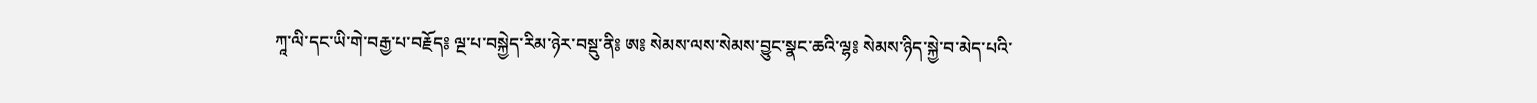ཀཱ་ལི་དང་ཡི་གེ་བརྒྱ་པ་བརྗོད༔ ལྔ་པ་བསྐྱེད་རིམ་ཉེར་བསྡུ་ནི༔ ཨ༔ སེམས་ལས་སེམས་བྱུང་སྣང་ཆའི་ལྷ༔ སེམས་ཉིད་སྐྱེ་བ་མེད་པའི་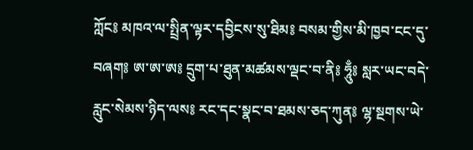ཀློང༔ མཁའ་ལ་སྤྲིན་ལྟར་དབྱིངས་སུ་ཐིམ༔ བསམ་གྱིས་མི་ཁྱབ་ངང་དུ་བཞག༔ ཨ་ཨ་ཨ༔ དྲུག་པ་ཐུན་མཚམས་ལྡང་བ་ནི༔ ཧཱུྃ༔ སླར་ཡང་བདེ་རླུང་སེམས་ཉིད་ལས༔ རང་དང་སྣང་བ་ཐམས་ཅད་ཀུན༔ ལྷ་སྔགས་ཡེ་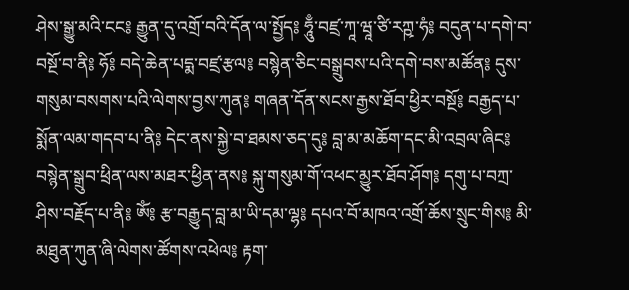ཤེས་སྒྱུ་མའི་ངང༔ རྒྱུན་དུ་འགྲོ་བའི་དོན་ལ་སྤྱོད༔ ཧཱུྃ་བཛྲ་ཀཱ་ཝཱ་ཙི་རཀྵ་ཧཾ༔ བདུན་པ་དགེ་བ་བསྔོ་བ་ནི༔ ཧོ༔ བདེ་ཆེན་པདྨ་བཛྲ་རྩལ༔ བསྙེན་ཅིང་བསྒྲུབས་པའི་དགེ་བས་མཚོན༔ དུས་གསུམ་བསགས་པའི་ལེགས་བྱས་ཀུན༔ གཞན་དོན་སངས་རྒྱས་ཐོབ་ཕྱིར་བསྔོ༔ བརྒྱད་པ་སྨོན་ལམ་གདབ་པ་ནི༔ དེང་ནས་སྐྱེ་བ་ཐམས་ཅད་དུ༔ བླ་མ་མཆོག་དང་མི་འབྲལ་ཞིང༔ བསྙེན་སྒྲུབ་ཕྲིན་ལས་མཐར་ཕྱིན་ནས༔ སྐུ་གསུམ་གོ་འཕང་མྱུར་ཐོབ་ཤོག༔ དགུ་པ་བཀྲ་ཤིས་བརྗོད་པ་ནི༔ ཨོཾ༔ རྩ་བརྒྱུད་བླ་མ་ཡི་དམ་ལྷ༔ དཔའ་བོ་མཁའ་འགྲོ་ཆོས་སྲུང་གིས༔ མི་མཐུན་ཀུན་ཞི་ལེགས་ཚོགས་འཕེལ༔ རྟག་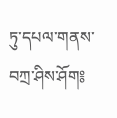ཏུ་དཔལ་གནས་བཀྲ་ཤིས་ཤོག༔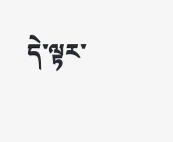དེ་ལྟར་